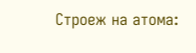Строеж на атома: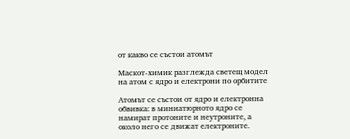от какво се състои атомът

Маскот-химик разглежда светещ модел на атом с ядро и електрони по орбитите

Атомът се състои от ядро и електронна обвивка: в миниатюрното ядро се намират протоните и неутроните, а около него се движат електроните.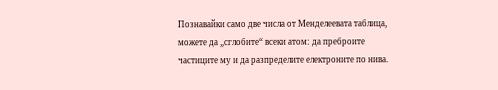Познавайки само две числа от Менделеевата таблица, можете да „сглобите“ всеки атом: да преброите частиците му и да разпределите електроните по нива.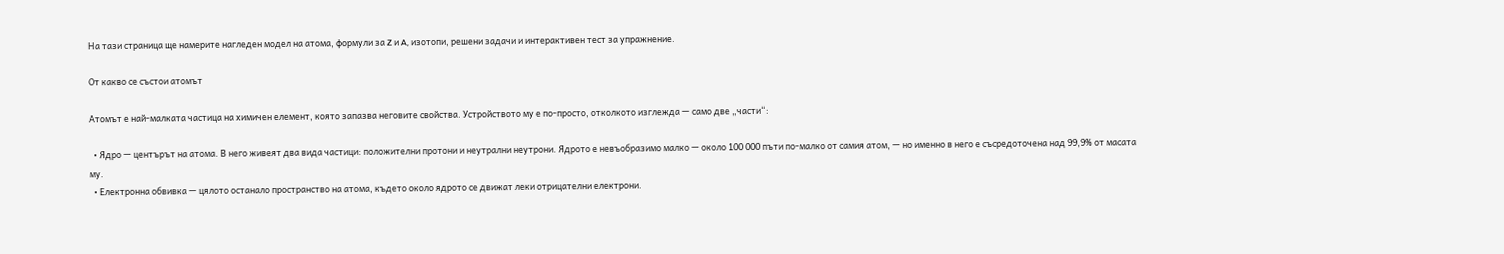На тази страница ще намерите нагледен модел на атома, формули за Z и A, изотопи, решени задачи и интерактивен тест за упражнение.

От какво се състои атомът

Атомът е най-малката частица на химичен елемент, която запазва неговите свойства. Устройството му е по-просто, отколкото изглежда — само две „части“:

  • Ядро — центърът на атома. В него живеят два вида частици: положителни протони и неутрални неутрони. Ядрото е невъобразимо малко — около 100 000 пъти по-малко от самия атом, — но именно в него е съсредоточена над 99,9% от масата му.
  • Електронна обвивка — цялото останало пространство на атома, където около ядрото се движат леки отрицателни електрони.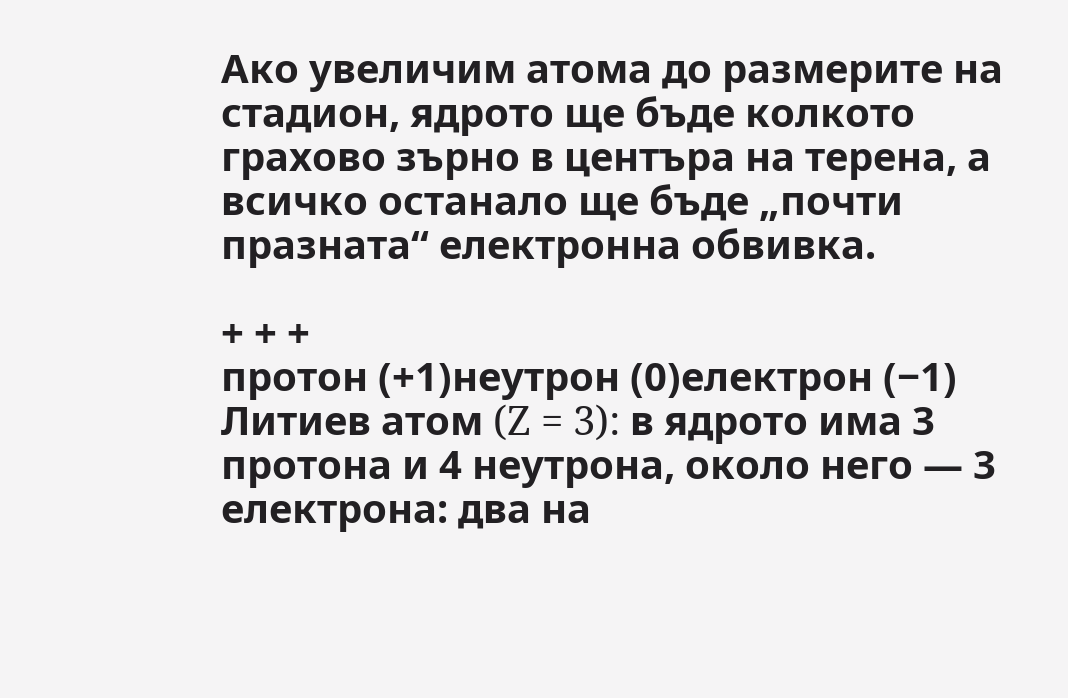Ако увеличим атома до размерите на стадион, ядрото ще бъде колкото грахово зърно в центъра на терена, а всичко останало ще бъде „почти празната“ електронна обвивка.

+ + +
протон (+1)неутрон (0)електрон (−1)
Литиев атом (Z = 3): в ядрото има 3 протона и 4 неутрона, около него — 3 електрона: два на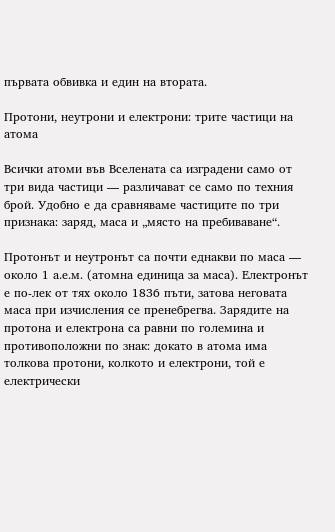първата обвивка и един на втората.

Протони, неутрони и електрони: трите частици на атома

Всички атоми във Вселената са изградени само от три вида частици — различават се само по техния брой. Удобно е да сравняваме частиците по три признака: заряд, маса и „място на пребиваване“.

Протонът и неутронът са почти еднакви по маса — около 1 а.е.м. (атомна единица за маса). Електронът е по-лек от тях около 1836 пъти, затова неговата маса при изчисления се пренебрегва. Зарядите на протона и електрона са равни по големина и противоположни по знак: докато в атома има толкова протони, колкото и електрони, той е електрически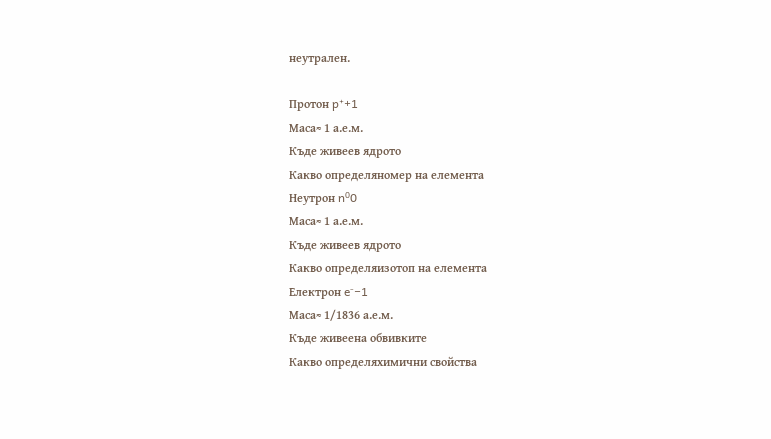неутрален.

Протон p⁺+1
Маса≈ 1 а.е.м.
Къде живеев ядрото
Какво определяномер на елемента
Неутрон n⁰0
Маса≈ 1 а.е.м.
Къде живеев ядрото
Какво определяизотоп на елемента
Електрон e⁻−1
Маса≈ 1/1836 а.е.м.
Къде живеена обвивките
Какво определяхимични свойства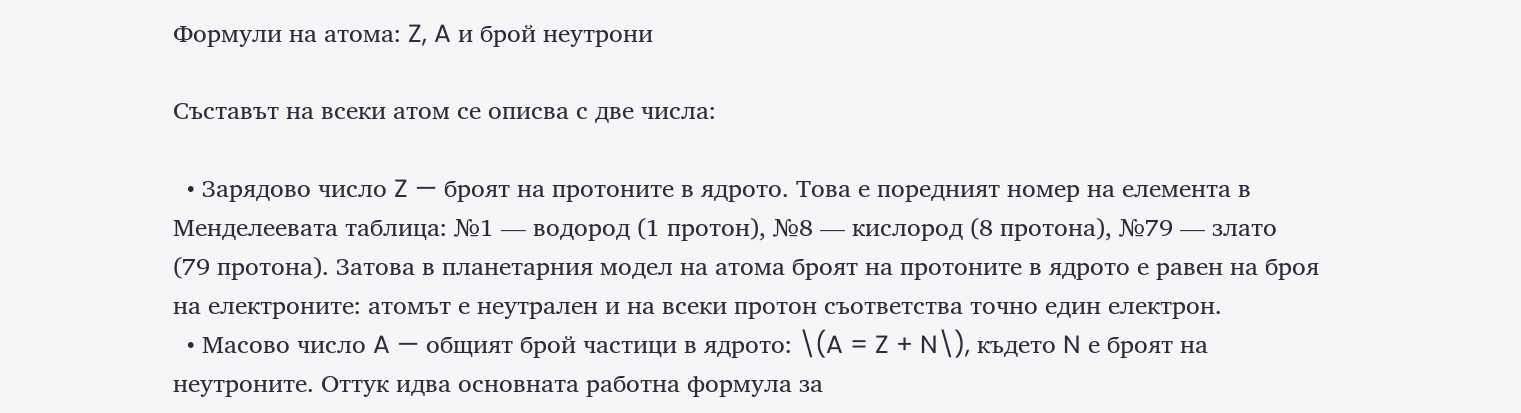Формули на атома: Z, A и брой неутрони

Съставът на всеки атом се описва с две числа:

  • Зарядово число Z — броят на протоните в ядрото. Това е поредният номер на елемента в Менделеевата таблица: №1 — водород (1 протон), №8 — кислород (8 протона), №79 — злато (79 протона). Затова в планетарния модел на атома броят на протоните в ядрото е равен на броя на електроните: атомът е неутрален и на всеки протон съответства точно един електрон.
  • Масово число A — общият брой частици в ядрото: \(A = Z + N\), където N е броят на неутроните. Оттук идва основната работна формула за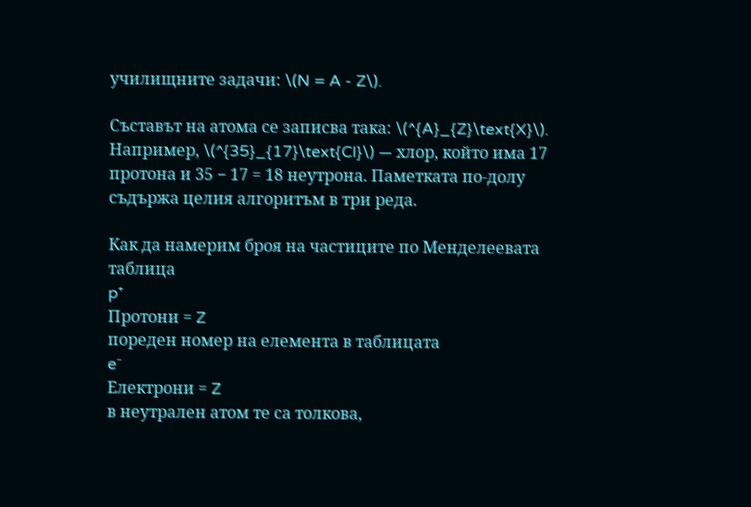училищните задачи: \(N = A - Z\).

Съставът на атома се записва така: \(^{A}_{Z}\text{X}\). Например, \(^{35}_{17}\text{Cl}\) — хлор, който има 17 протона и 35 − 17 = 18 неутрона. Паметката по-долу съдържа целия алгоритъм в три реда.

Как да намерим броя на частиците по Менделеевата таблица
p⁺
Протони = Z
пореден номер на елемента в таблицата
e⁻
Електрони = Z
в неутрален атом те са толкова,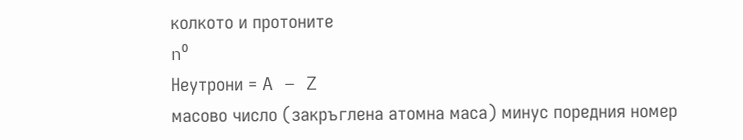колкото и протоните
n⁰
Неутрони = A − Z
масово число (закръглена атомна маса) минус поредния номер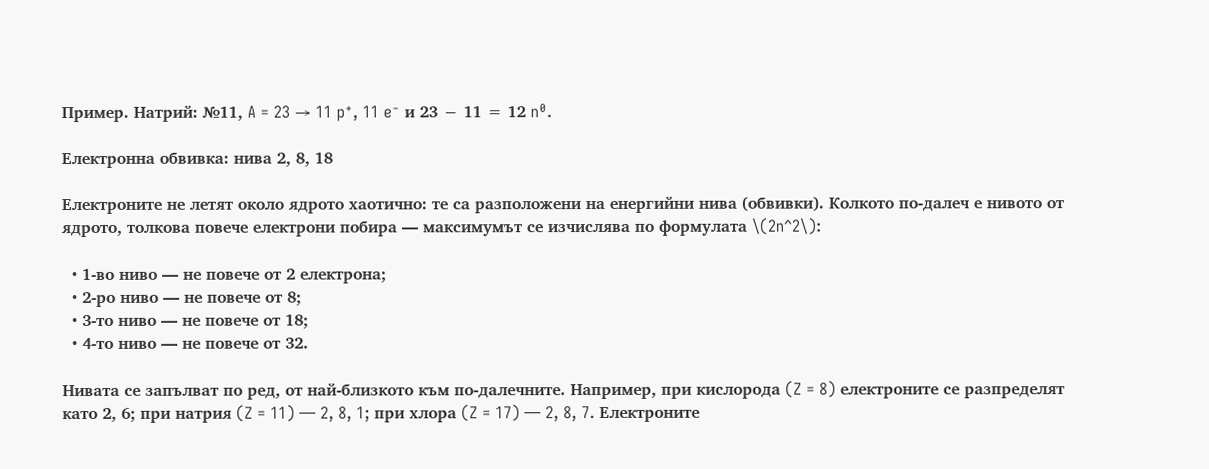Пример. Натрий: №11, A = 23 → 11 p⁺, 11 e⁻ и 23 − 11 = 12 n⁰.

Електронна обвивка: нива 2, 8, 18

Електроните не летят около ядрото хаотично: те са разположени на енергийни нива (обвивки). Колкото по-далеч е нивото от ядрото, толкова повече електрони побира — максимумът се изчислява по формулата \(2n^2\):

  • 1-во ниво — не повече от 2 електрона;
  • 2-ро ниво — не повече от 8;
  • 3-то ниво — не повече от 18;
  • 4-то ниво — не повече от 32.

Нивата се запълват по ред, от най-близкото към по-далечните. Например, при кислорода (Z = 8) електроните се разпределят като 2, 6; при натрия (Z = 11) — 2, 8, 1; при хлора (Z = 17) — 2, 8, 7. Електроните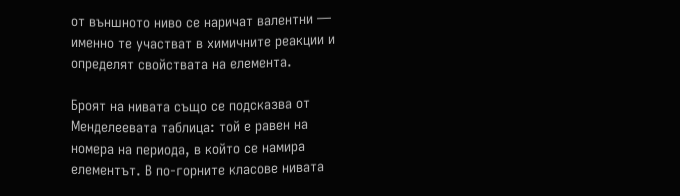от външното ниво се наричат валентни — именно те участват в химичните реакции и определят свойствата на елемента.

Броят на нивата също се подсказва от Менделеевата таблица: той е равен на номера на периода, в който се намира елементът. В по-горните класове нивата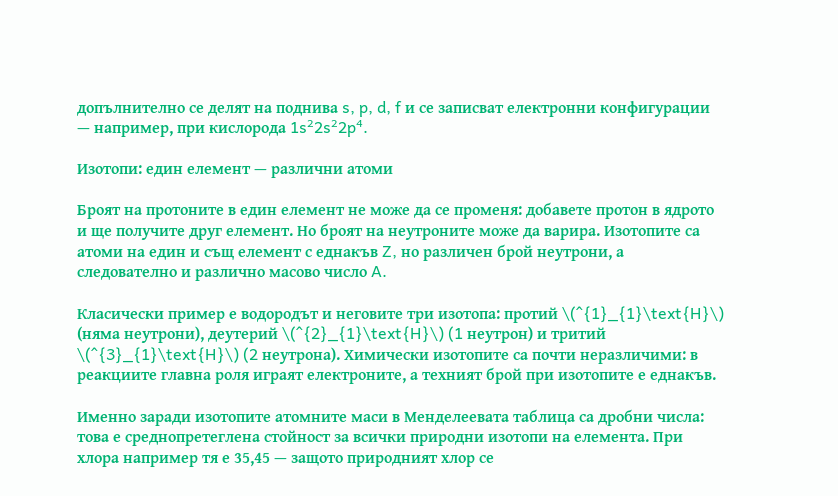допълнително се делят на поднива s, p, d, f и се записват електронни конфигурации — например, при кислорода 1s²2s²2p⁴.

Изотопи: един елемент — различни атоми

Броят на протоните в един елемент не може да се променя: добавете протон в ядрото и ще получите друг елемент. Но броят на неутроните може да варира. Изотопите са атоми на един и същ елемент с еднакъв Z, но различен брой неутрони, а следователно и различно масово число A.

Класически пример е водородът и неговите три изотопа: протий \(^{1}_{1}\text{H}\) (няма неутрони), деутерий \(^{2}_{1}\text{H}\) (1 неутрон) и тритий \(^{3}_{1}\text{H}\) (2 неутрона). Химически изотопите са почти неразличими: в реакциите главна роля играят електроните, а техният брой при изотопите е еднакъв.

Именно заради изотопите атомните маси в Менделеевата таблица са дробни числа: това е среднопретеглена стойност за всички природни изотопи на елемента. При хлора например тя е 35,45 — защото природният хлор се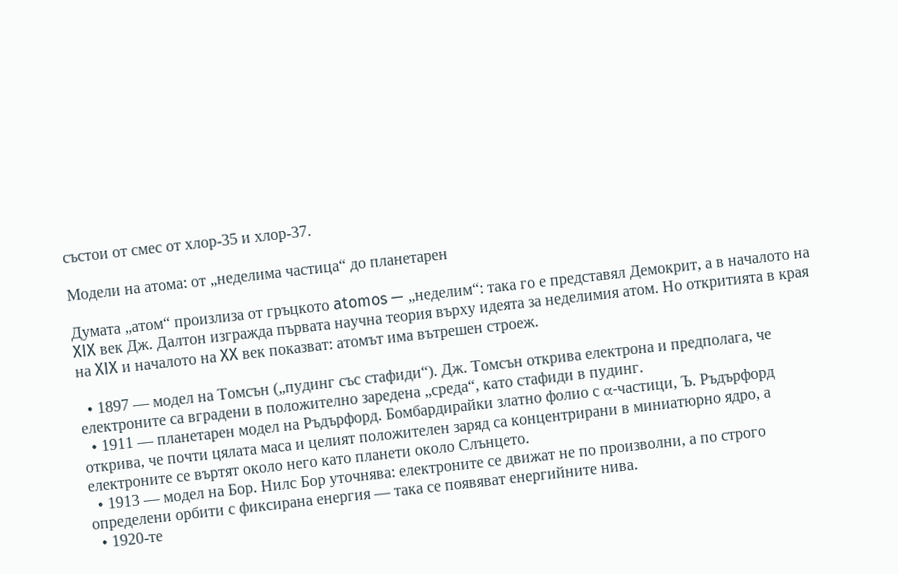състои от смес от хлор-35 и хлор-37.

Модели на атома: от „неделима частица“ до планетарен

Думата „атом“ произлиза от гръцкото atomos — „неделим“: така го е представял Демокрит, а в началото на XIX век Дж. Далтон изгражда първата научна теория върху идеята за неделимия атом. Но откритията в края на XIX и началото на XX век показват: атомът има вътрешен строеж.

  • 1897 — модел на Томсън („пудинг със стафиди“). Дж. Томсън открива електрона и предполага, че електроните са вградени в положително заредена „среда“, като стафиди в пудинг.
  • 1911 — планетарен модел на Ръдърфорд. Бомбардирайки златно фолио с α-частици, Ъ. Ръдърфорд открива, че почти цялата маса и целият положителен заряд са концентрирани в миниатюрно ядро, а електроните се въртят около него като планети около Слънцето.
  • 1913 — модел на Бор. Нилс Бор уточнява: електроните се движат не по произволни, а по строго определени орбити с фиксирана енергия — така се появяват енергийните нива.
  • 1920-те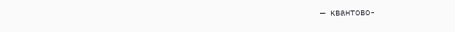— квантово-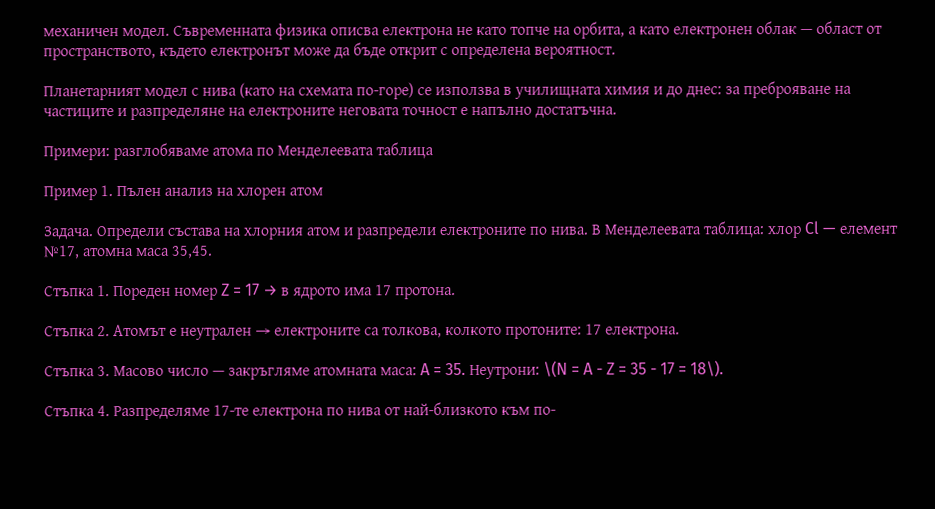механичен модел. Съвременната физика описва електрона не като топче на орбита, а като електронен облак — област от пространството, където електронът може да бъде открит с определена вероятност.

Планетарният модел с нива (като на схемата по-горе) се използва в училищната химия и до днес: за преброяване на частиците и разпределяне на електроните неговата точност е напълно достатъчна.

Примери: разглобяваме атома по Менделеевата таблица

Пример 1. Пълен анализ на хлорен атом

Задача. Определи състава на хлорния атом и разпредели електроните по нива. В Менделеевата таблица: хлор Cl — елемент №17, атомна маса 35,45.

Стъпка 1. Пореден номер Z = 17 → в ядрото има 17 протона.

Стъпка 2. Атомът е неутрален → електроните са толкова, колкото протоните: 17 електрона.

Стъпка 3. Масово число — закръгляме атомната маса: A = 35. Неутрони: \(N = A - Z = 35 - 17 = 18\).

Стъпка 4. Разпределяме 17-те електрона по нива от най-близкото към по-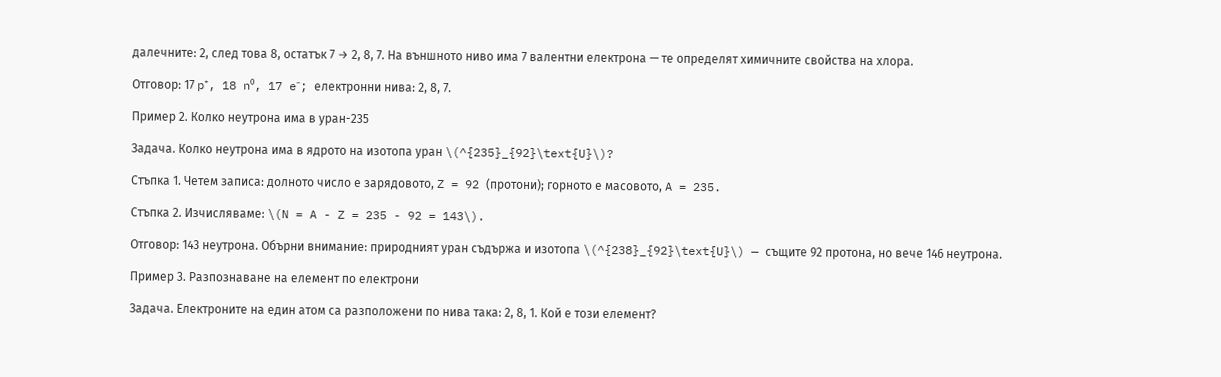далечните: 2, след това 8, остатък 7 → 2, 8, 7. На външното ниво има 7 валентни електрона — те определят химичните свойства на хлора.

Отговор: 17 p⁺, 18 n⁰, 17 e⁻; електронни нива: 2, 8, 7.

Пример 2. Колко неутрона има в уран-235

Задача. Колко неутрона има в ядрото на изотопа уран \(^{235}_{92}\text{U}\)?

Стъпка 1. Четем записа: долното число е зарядовото, Z = 92 (протони); горното е масовото, A = 235.

Стъпка 2. Изчисляваме: \(N = A - Z = 235 - 92 = 143\).

Отговор: 143 неутрона. Обърни внимание: природният уран съдържа и изотопа \(^{238}_{92}\text{U}\) — същите 92 протона, но вече 146 неутрона.

Пример 3. Разпознаване на елемент по електрони

Задача. Електроните на един атом са разположени по нива така: 2, 8, 1. Кой е този елемент?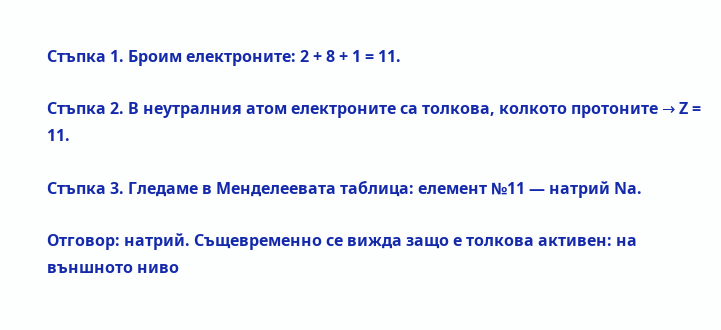Стъпка 1. Броим електроните: 2 + 8 + 1 = 11.

Стъпка 2. В неутралния атом електроните са толкова, колкото протоните → Z = 11.

Стъпка 3. Гледаме в Менделеевата таблица: елемент №11 — натрий Na.

Отговор: натрий. Същевременно се вижда защо е толкова активен: на външното ниво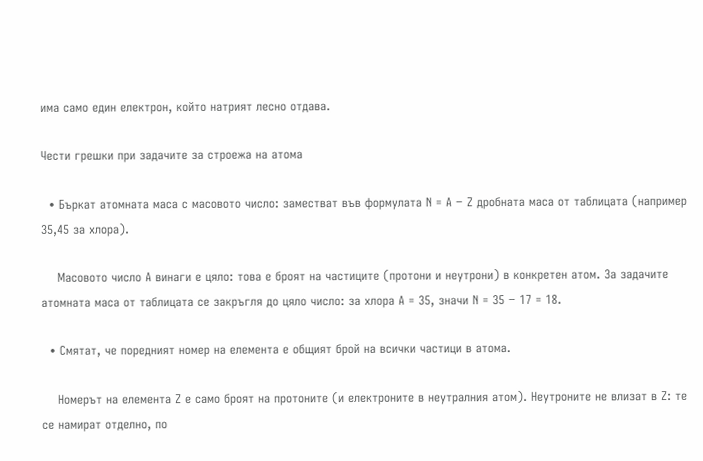има само един електрон, който натрият лесно отдава.

Чести грешки при задачите за строежа на атома

  • Бъркат атомната маса с масовото число: заместват във формулата N = A − Z дробната маса от таблицата (например 35,45 за хлора).

    Масовото число A винаги е цяло: това е броят на частиците (протони и неутрони) в конкретен атом. За задачите атомната маса от таблицата се закръгля до цяло число: за хлора A = 35, значи N = 35 − 17 = 18.

  • Смятат, че поредният номер на елемента е общият брой на всички частици в атома.

    Номерът на елемента Z е само броят на протоните (и електроните в неутралния атом). Неутроните не влизат в Z: те се намират отделно, по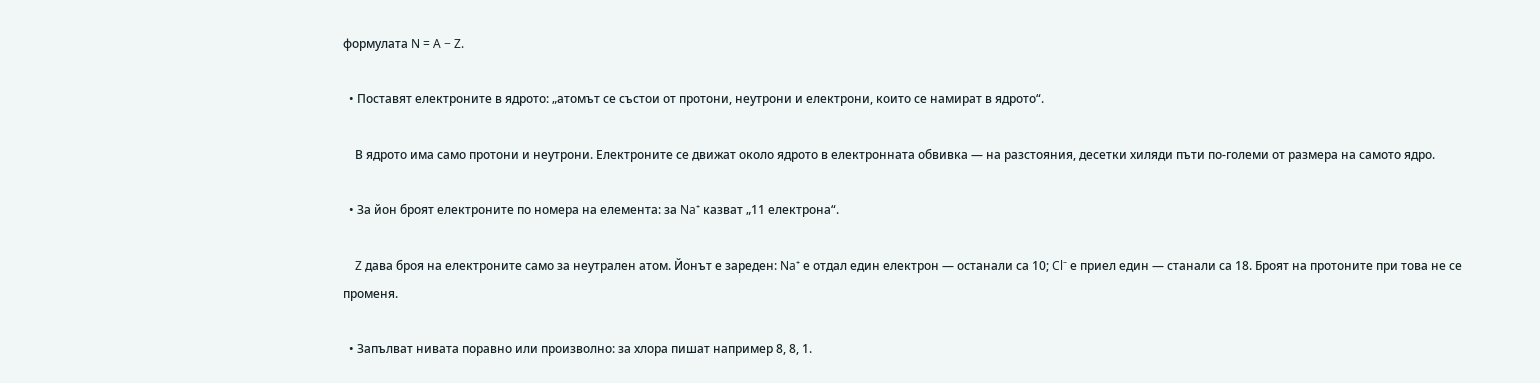формулата N = A − Z.

  • Поставят електроните в ядрото: „атомът се състои от протони, неутрони и електрони, които се намират в ядрото“.

    В ядрото има само протони и неутрони. Електроните се движат около ядрото в електронната обвивка — на разстояния, десетки хиляди пъти по-големи от размера на самото ядро.

  • За йон броят електроните по номера на елемента: за Na⁺ казват „11 електрона“.

    Z дава броя на електроните само за неутрален атом. Йонът е зареден: Na⁺ е отдал един електрон — останали са 10; Cl⁻ е приел един — станали са 18. Броят на протоните при това не се променя.

  • Запълват нивата поравно или произволно: за хлора пишат например 8, 8, 1.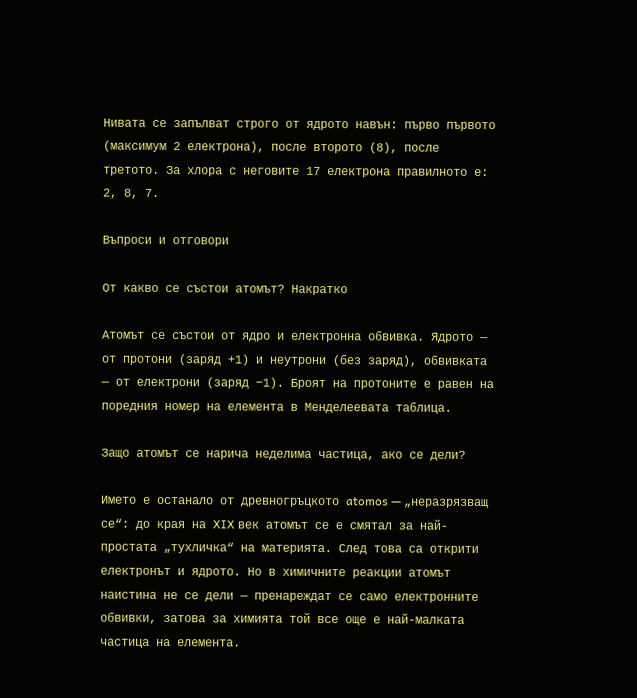Нивата се запълват строго от ядрото навън: първо първото (максимум 2 електрона), после второто (8), после третото. За хлора с неговите 17 електрона правилното е: 2, 8, 7.

Въпроси и отговори

От какво се състои атомът? Накратко

Атомът се състои от ядро и електронна обвивка. Ядрото — от протони (заряд +1) и неутрони (без заряд), обвивката — от електрони (заряд −1). Броят на протоните е равен на поредния номер на елемента в Менделеевата таблица.

Защо атомът се нарича неделима частица, ако се дели?

Името е останало от древногръцкото atomos — „неразрязващ се“: до края на XIX век атомът се е смятал за най-простата „тухличка“ на материята. След това са открити електронът и ядрото. Но в химичните реакции атомът наистина не се дели — пренареждат се само електронните обвивки, затова за химията той все още е най-малката частица на елемента.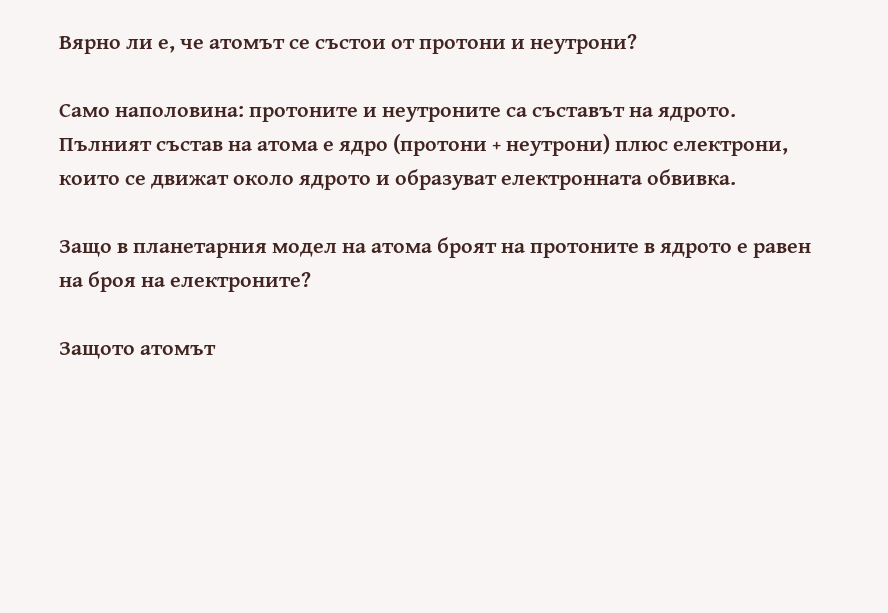Вярно ли е, че атомът се състои от протони и неутрони?

Само наполовина: протоните и неутроните са съставът на ядрото. Пълният състав на атома е ядро (протони + неутрони) плюс електрони, които се движат около ядрото и образуват електронната обвивка.

Защо в планетарния модел на атома броят на протоните в ядрото е равен на броя на електроните?

Защото атомът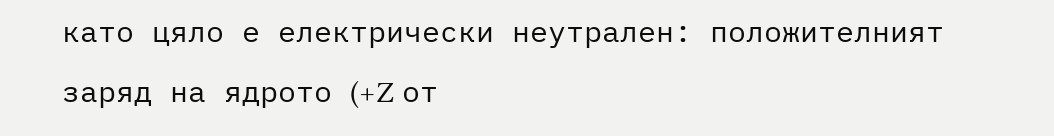като цяло е електрически неутрален: положителният заряд на ядрото (+Z от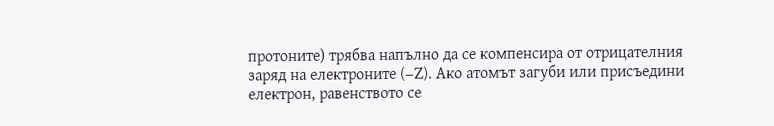протоните) трябва напълно да се компенсира от отрицателния заряд на електроните (−Z). Ако атомът загуби или присъедини електрон, равенството се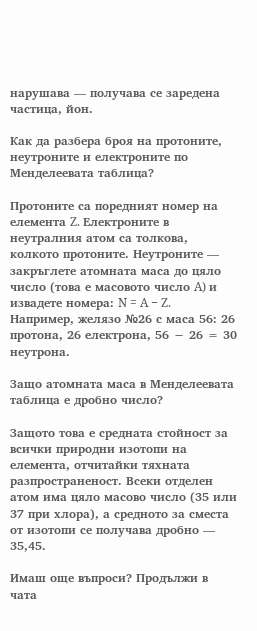нарушава — получава се заредена частица, йон.

Как да разбера броя на протоните, неутроните и електроните по Менделеевата таблица?

Протоните са поредният номер на елемента Z. Електроните в неутралния атом са толкова, колкото протоните. Неутроните — закръглете атомната маса до цяло число (това е масовото число A) и извадете номера: N = A − Z. Например, желязо №26 с маса 56: 26 протона, 26 електрона, 56 − 26 = 30 неутрона.

Защо атомната маса в Менделеевата таблица е дробно число?

Защото това е средната стойност за всички природни изотопи на елемента, отчитайки тяхната разпространеност. Всеки отделен атом има цяло масово число (35 или 37 при хлора), а средното за сместа от изотопи се получава дробно — 35,45.

Имаш още въпроси? Продължи в чата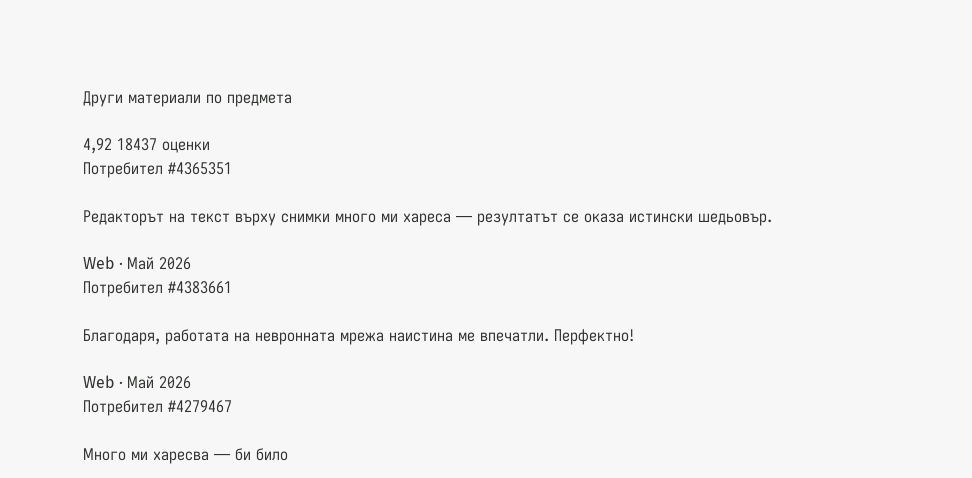Други материали по предмета

4,92 18437 оценки
Потребител #4365351

Редакторът на текст върху снимки много ми хареса — резултатът се оказа истински шедьовър.

Web · Май 2026
Потребител #4383661

Благодаря, работата на невронната мрежа наистина ме впечатли. Перфектно!

Web · Май 2026
Потребител #4279467

Много ми харесва — би било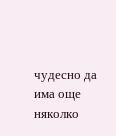чудесно да има още няколко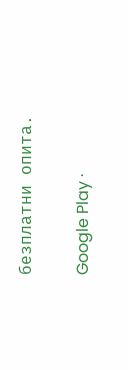безплатни опита.

Google Play ·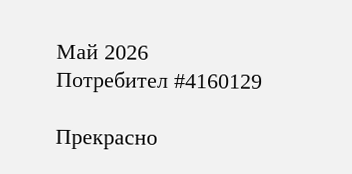Май 2026
Потребител #4160129

Прекрасно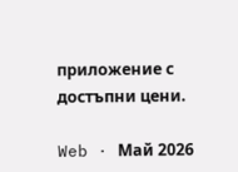приложение с достъпни цени.

Web · Май 2026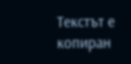Текстът е копиран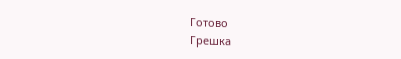Готово
Грешка